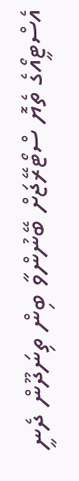އެސްޓީއޯގެ ތެޔޮ ސްޓޯރޭޖަށް ބޭނުންވާ ބިން ތިނަދޫން ދެނީ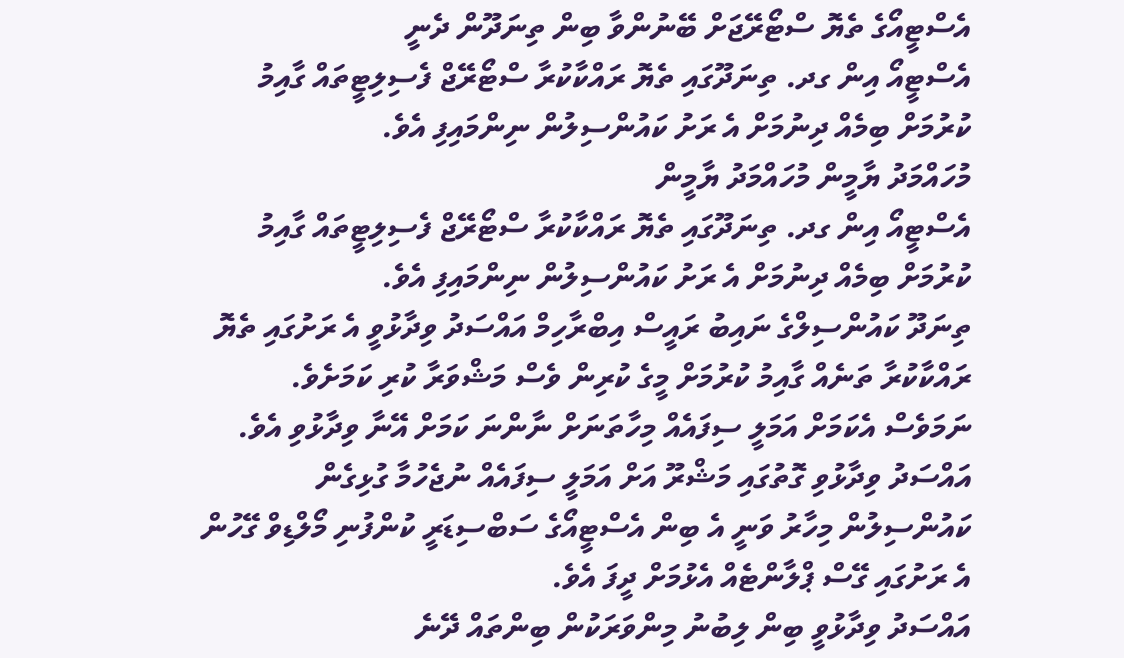އެސްޓީއޯގެ ތެޔޮ ސްޓޯރޭޖަށް ބޭނުންވާ ބިން ތިނަދޫން ދެނީ
އެސްޓީއޯ އިން ގދ. ތިނަދޫގައި ތެޔޮ ރައްކާކުރާ ސްޓޯރޭޖް ފެސިލިޓީތައް ގާއިމު ކުރުމަށް ބިމެއް ދިނުމަށް އެ ރަށު ކައުންސިލުން ނިންމައިފި އެވެ.
މުހައްމަދު ޔާމީން މުހައްމަދު ޔާމީން
އެސްޓީއޯ އިން ގދ. ތިނަދޫގައި ތެޔޮ ރައްކާކުރާ ސްޓޯރޭޖް ފެސިލިޓީތައް ގާއިމު ކުރުމަށް ބިމެއް ދިނުމަށް އެ ރަށު ކައުންސިލުން ނިންމައިފި އެވެ.
ތިނަދޫ ކައުންސިލްގެ ނައިބު ރައީސް އިބްރާހިމް އައްސަދު ވިދާޅުވީ އެ ރަށުގައި ތެޔޮ ރައްކާކުރާ ތަނެއް ގާއިމު ކުރުމަށް މީގެ ކުރިން ވެސް މަޝްވަރާ ކުރި ކަމަށެވެ. ނަމަވެސް އެކަމަށް އަމަލީ ސިފައެއް މިހާތަނަށް ނާންނަ ކަމަށް އޭނާ ވިދާޅުވި އެވެ.
އައްސަދު ވިދާޅުވި ގޮތުގައި މަޝްރޫ އަށް އަމަލީ ސިފައެއް ނުޖެހުމާ ގުޅިގެން ކައުންސިލުން މިހާރު ވަނީ އެ ބިން އެސްޓީއޯގެ ސަބްސިޑަރީ ކުންފުނި މޯލްޑިވް ގޭހުން އެ ރަށުގައި ގޭސް ޕްލާންޓެއް އެޅުމަށް ދީފަ އެވެ.
އައްސަދު ވިދާޅުވީ ބިން ލިބުނު މިންވަރަކުން ބިންތައް ދޭނެ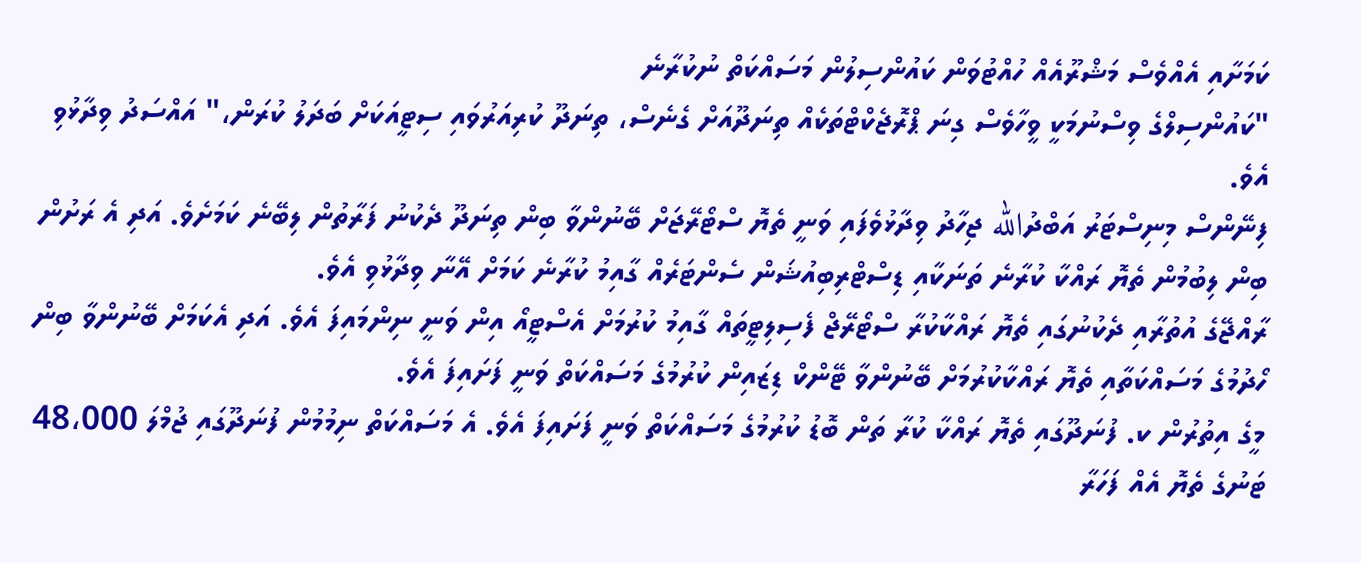ކަމަށާއި އެއްވެސް މަޝްރޫއެއް ހުއްޓުވަން ކައުންސިލުން މަސައްކަތް ނުކުރާނެ
"ކައުންސިލްގެ ވިސްނުމަކީ ވީހާވެސް ގިނަ ޕްރޮޖެކްޓްތަކެއް ތިނަދޫއަށް ގެނެސް، ތިނަދޫ ކުރިއަރުވައި ސިޓީއަކަށް ބަދަލު ކުރަން،" އައްސަދު ވިދާޅުވި އެވެ.
ފިނޭންސް މިނިސްޓަރު އަބްދުالله ޖިހާދު ވިދާޅުވެފައި ވަނީ ތެޔޮ ސްޓޯރޭޖަށް ބޭނުންވާ ބިން ތިނަދޫ ދެކުނު ފަރާތުން ލިބޭނެ ކަމަށެވެ. އަދި އެ ރަށުން ބިން ލިބުމުން ތެޔޮ ރައްކާ ކުރާނެ ތަނަކާއި ޑިސްޓްރިބިއުޝަން ސެންޓަރެއް ގާއިމު ކުރާނެ ކަމަށް އޭނާ ވިދާޅުވި އެވެ.
ރާއްޖޭގެ އުތުރާއި ދެކުނުގައި ތެޔޮ ރައްކާކުރާ ސްޓޯރޭޖް ފެސިލިޓީތައް ގާއިމު ކުރުމަށް އެސްޓީއޯ އިން ވަނީ ނިންމައިފަ އެވެ. އަދި އެކަމަށް ބޭނުންވާ ބިން ހޯދުމުގެ މަސައްކަތާއި ތެޔޮ ރައްކާކުރުމަށް ބޭނުންވާ ޓޭންކް ޑިޒައިން ކުރުމުގެ މަސައްކަތް ވަނީ ފަށައިފަ އެވެ.
މީގެ އިތުރުން ކ. ފުނަދޫގައި ތެޔޮ ރައްކާ ކުރާ ތަން ބޮޑު ކުރުމުގެ މަސައްކަތް ވަނީ ފަށައިފަ އެވެ. އެ މަސައްކަތް ނިމުމުން ފުނަދޫގައި ޖުމްލަ 48،000 ޓަނުގެ ތެޔޮ އެއް ފަހަރާ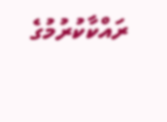ރައްކާކުރުމުގެ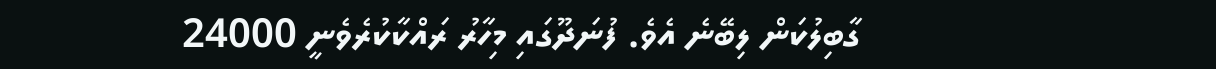ގާބިލުކަން ލިބޭނެ އެވެ. ފުނަދޫގައި މިހާރު ރައްކާކުރެވެނީ 24000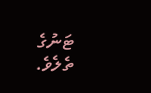ޓަނުގެ ތެލެވެ.